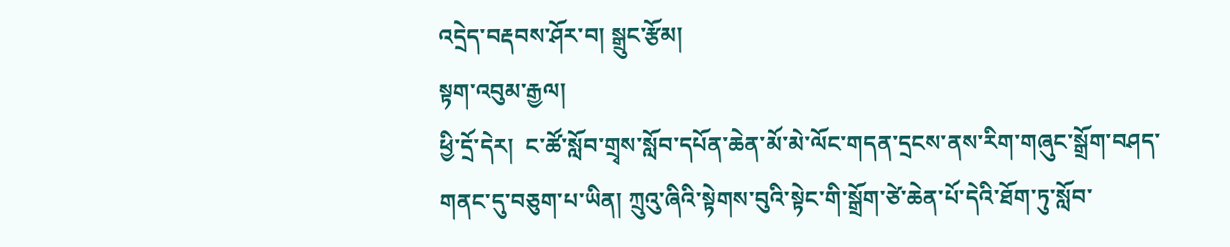འདྲེད་བརྡབས་ཤོར་བ། སྒྲུང་རྩོམ།
སྟག་འབུམ་རྒྱལ།
ཕྱི་དྲོ་དེར།  ང་ཚོ་སློབ་གྲྭས་སློབ་དཔོན་ཆེན་མོ་མེ་ལོང་གདན་དྲངས་ནས་རིག་གཞུང་སྒྲོག་བཤད་གནང་དུ་བཅུག་པ་ཡིན། ཀྲུའུ་ཞིའི་སྟེགས་བུའི་སྟེང་གི་སྒྲོག་ཙེ་ཆེན་པོ་དེའི་ཐོག་ཏུ་སློབ་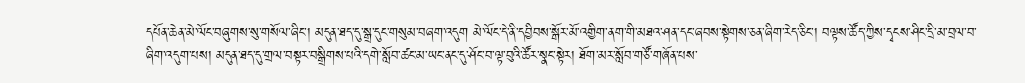དཔོན་ཆེན་མེ་ལོང་བཞུགས་སུ་གསོལ་ཞིང་། མདུན་ཐད་དུ་སྒྲ་དུང་གསུམ་བཞག་འདུག མེ་ལོང་དེ་ནི་དབྱིབས་སྒོར་མོ་འགྱིག་ནག་གི་མཐའ་ཤན་དང་ཞབས་སྟེགས་ཅན་ཞིག་རེད་ཅིང་། བལྟས་ཚོད་ཀྱིས་དྭངས་ཤིང་དྲི་མ་བྲལ་བ་ཞིག་འདུག་པས། མདུན་ཐད་དུ་གྲལ་བསྟར་བསྒྲིགས་པའི་དགེ་སློབ་ཚང་མ་ཡང་ནང་དུ་ཤོང་བ་ལྟ་བུའི་ཚོར་སྣང་སྟེར། ཐོག་མར་སློབ་གཙོ་གཞོན་པས་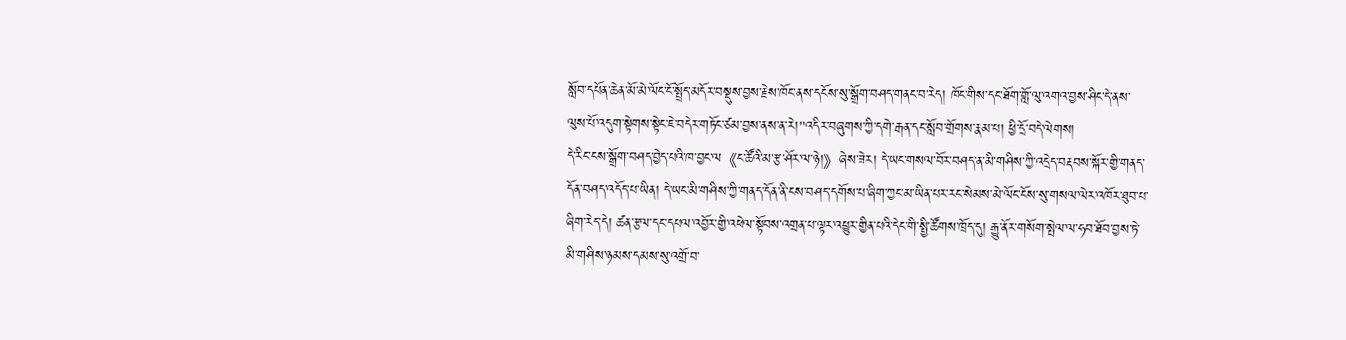སློབ་དཔོན་ཆེན་མོ་མེ་ལོང་ངོ་སྤྲོད་མདོར་བསྡུས་བྱས་རྗེས་ཁོང་ནས་དངོས་སུ་སྒྲོག་བཤད་གནང་བ་རེད། ཁོང་གིས་དང་ཐོག་གློ་ལུ་འགའ་བྱས་ཤིང་དེ་ནས་ལུས་པོ་འདུག་སྟེགས་སྟེང་ཇེ་བདེར་གཏོང་ཙམ་བྱས་ནས་ན་རེ།"འདིར་བཞུགས་ཀྱི་དགེ་རྒན་དང་སློབ་གྲོགས་རྣམ་པ། ཕྱི་དྲོ་བདེ་ལེགས།
དེ་རིང་ངས་སྒྲོག་བཤད་བྱེད་པའི་ཁ་བྱང་ལ《ང་ཚོའི་མ་རྩ་ཤོར་ལ་ཉེ།》ཞེས་ཟེར། དེ་ཡང་གསལ་བོར་བཤད་ན་མི་གཤིས་ཀྱི་འདྲེད་བརྡབས་སྐོར་གྱི་གནད་དོན་བཤད་འདོད་པ་ཡིན། དེ་ཡང་མི་གཤིས་ཀྱི་གནད་དོན་ནི་ངས་བཤད་དགོས་པ་ཞིག་ཀྱང་མ་ཡིན་པར་རང་སེམས་མེ་ལོང་ངོས་སུ་གསལ་ལེར་འཁོར་ཐུབ་པ་ཞིག་རེད་དེ། ཚན་རྩལ་དང་དཔལ་འབྱོར་གྱི་འཕེལ་སྟོབས་འགྲན་པ་ལྟར་འཕྱུར་གྱིན་པའི་དེང་གི་སྤྱི་ཚོགས་ཁྲོད་དུ། རྒྱུ་ནོར་གསོག་སྤེལ་ལ་ཧབ་ཐོབ་བྱས་ཏེ་མི་གཤིས་ཉམས་དམས་སུ་འགྲོ་བ་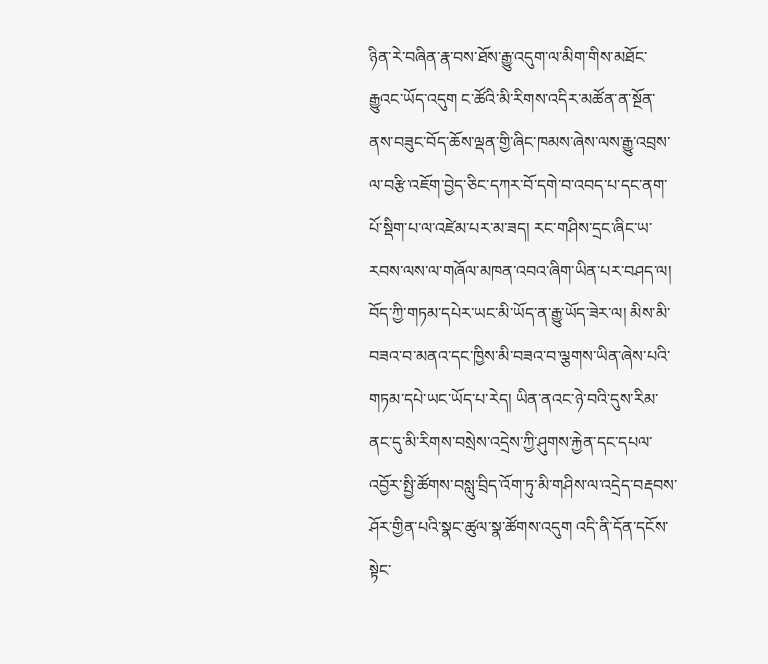ཉིན་རེ་བཞིན་རྣ་བས་ཐོས་རྒྱུ་འདུག་ལ་མིག་གིས་མཐོང་རྒྱུའང་ཡོད་འདུག ང་ཚོའི་མི་རིགས་འདིར་མཚོན་ན་སྔོན་ནས་བཟུང་བོད་ཆོས་ལྡན་གྱི་ཞིང་ཁམས་ཞེས་ལས་རྒྱུ་འབྲས་ལ་བརྩི་འཇོག་བྱེད་ཅིང་དཀར་བོ་དགེ་བ་འབད་པ་དང་ནག་པོ་སྡིག་པ་ལ་འཛེམ་པར་མ་ཟད། རང་གཤིས་དྲང་ཞིང་ཡ་རབས་ལས་ལ་གཞོལ་མཁན་འབའ་ཞིག་ཡིན་པར་བཤད་ལ། བོད་ཀྱི་གཏམ་དཔེར་ཡང་མི་ཡོད་ན་རྒྱུ་ཡོད་ཟེར་ལ། མིས་མི་བཟའ་བ་མནའ་དང་ཁྱིས་མི་བཟའ་བ་ལྕགས་ཡིན་ཞེས་པའི་གཏམ་དཔེ་ཡང་ཡོད་པ་རེད། ཡིན་ནའང་ཉེ་བའི་དུས་རིམ་ནང་དུ་མི་རིགས་བསྲེས་འདྲེས་ཀྱི་ཤུགས་རྐྱེན་དང་དཔལ་འབྱོར་སྤྱི་ཚོགས་བསླུ་བྲིད་འོག་ཏུ་མི་གཤིས་ལ་འདྲེད་བརྡབས་ཤོར་གྱིན་པའི་སྣང་ཚུལ་སྣ་ཚོགས་འདུག འདི་ནི་དོན་དངོས་སྟེང་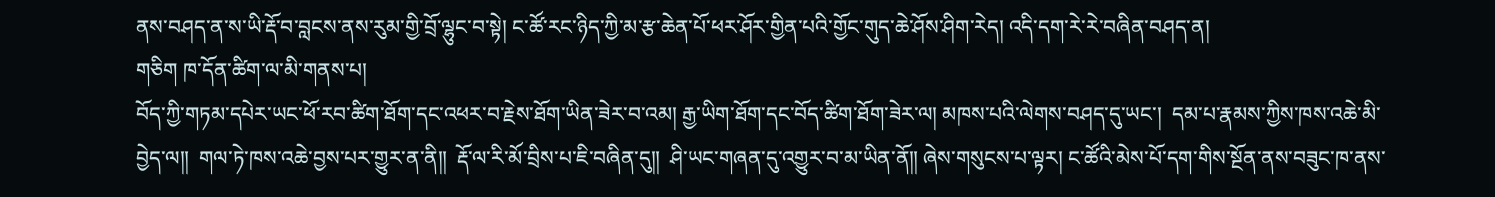ནས་བཤད་ན་ས་ཡི་རྡོ་བ་བླངས་ནས་རུམ་གྱི་བྲོ་ལྷུང་བ་སྟེ། ང་ཚོ་རང་ཉིད་ཀྱི་མ་རྩ་ཆེན་པོ་ཕར་ཤོར་གྱིན་པའི་གྱོང་གུད་ཆེ་ཤོས་ཤིག་རེད། འདི་དག་རེ་རེ་བཞིན་བཤད་ན།
གཅིག ཁ་དོན་ཚིག་ལ་མི་གནས་པ།
བོད་ཀྱི་གཏམ་དཔེར་ཡང་ཕོ་རབ་ཚིག་ཐོག་དང་འཕར་བ་རྗེས་ཐོག་ཡིན་ཟེར་བ་འམ། རྒྱ་ཡིག་ཐོག་དང་བོད་ཚིག་ཐོག་ཟེར་ལ། མཁས་པའི་ལེགས་བཤད་དུ་ཡང་།  དམ་པ་རྣམས་ཀྱིས་ཁས་འཆེ་མི་བྱེད་ལ༎  གལ་ཏེ་ཁས་འཆེ་བྱས་པར་གྱུར་ན་ནི༎  རྡོ་ལ་རི་མོ་བྲིས་པ་ཇི་བཞིན་དུ༎  ཤི་ཡང་གཞན་དུ་འགྱུར་བ་མ་ཡིན་ནོ༎ ཞེས་གསུངས་པ་ལྟར། ང་ཚོའི་མེས་པོ་དག་གིས་སྔོན་ནས་བཟུང་ཁ་ནས་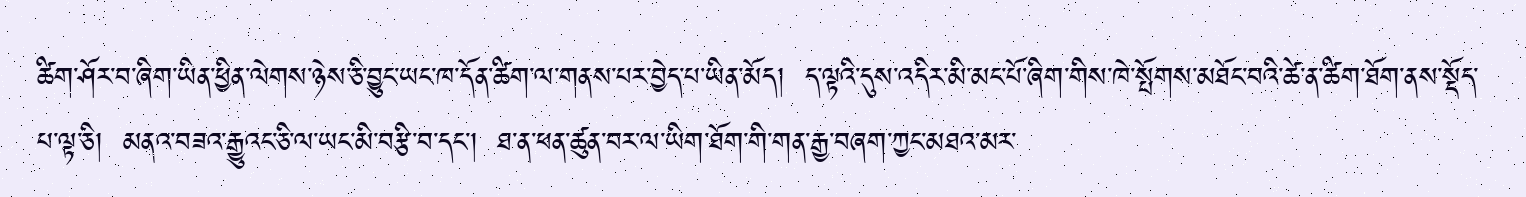ཚིག་ཤོར་བ་ཞིག་ཡིན་ཕྱིན་ལེགས་ཉེས་ཅི་བྱུང་ཡང་ཁ་དོན་ཚིག་ལ་གནས་པར་བྱེད་པ་ཡིན་མོད།  ད་ལྟའི་དུས་འདིར་མི་མང་པོ་ཞིག་གིས་ཁེ་སྤོགས་མཐོང་བའི་ཚེ་ན་ཚིག་ཐོག་ནས་སྡོད་པ་ལྟ་ཅི།  མནའ་བཟའ་རྒྱུའང་ཅི་ལ་ཡང་མི་བརྩི་བ་དང་།  ཐ་ན་ཕན་ཚུན་བར་ལ་ཡིག་ཐོག་གི་གན་རྒྱ་བཞག་ཀྱང་མཐའ་མར་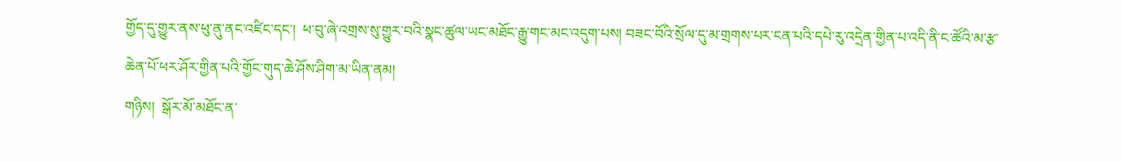གྱོད་དུ་གྱུར་ནས་ཕུ་ནུ་ནང་འཛིང་དང་།  ཕ་བུ་ཞེ་འགྲས་སུ་གྱུར་བའི་སྣང་ཚུལ་ཡང་མཐོང་རྒྱུ་གང་མང་འདུག་པས། བཟང་བོའི་སྲོལ་དུ་མ་གྲགས་པར་ངན་པའི་དཔེ་རུ་འདྲེན་གྱིན་པ་འདི་ནི་ང་ཚོའི་མ་རྩ་ཆེན་པོ་ཕར་ཤོར་གྱིན་པའི་གྱོང་གུད་ཆེ་ཤོས་ཤིག་མ་ཡིན་ནམ།
གཉིས།  སྒོར་མོ་མཐོང་ན་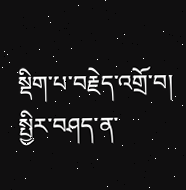སྡིག་པ་བརྗེད་འགྲོ་བ།
སྤྱིར་བཤད་ན་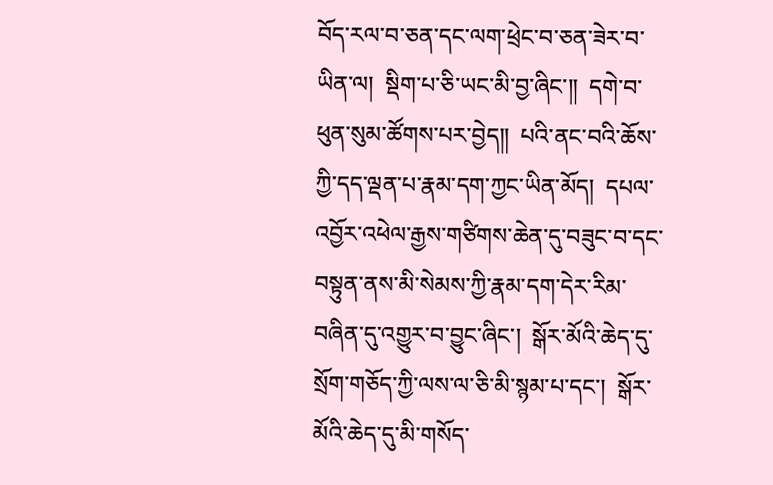བོད་རལ་བ་ཅན་དང་ལག་ཕྲེང་བ་ཅན་ཟེར་བ་ཡིན་ལ།  སྡིག་པ་ཅི་ཡང་མི་བྱ་ཞིང་༎  དགེ་བ་ཕུན་སུམ་ཚོགས་པར་བྱེད༎  པའི་ནང་བའི་ཆོས་ཀྱི་དད་ལྡན་པ་རྣམ་དག་ཀྱང་ཡིན་མོད།  དཔལ་འབྱོར་འཕེལ་རྒྱས་གཙིགས་ཆེན་དུ་བཟུང་བ་དང་བསྟུན་ནས་མི་སེམས་ཀྱི་རྣམ་དག་དེར་རིམ་བཞིན་དུ་འགྱུར་བ་བྱུང་ཞིང་།  སྒོར་མོའི་ཆེད་དུ་སྲོག་གཅོད་ཀྱི་ལས་ལ་ཅི་མི་སྙམ་པ་དང་།  སྒོར་མོའི་ཆེད་དུ་མི་གསོད་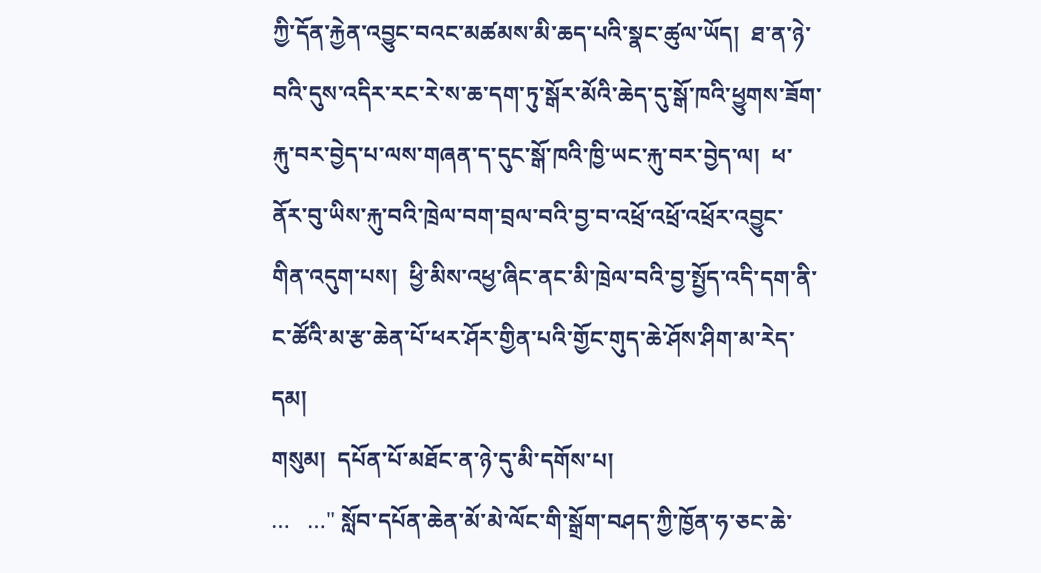ཀྱི་དོན་རྐྱེན་འབྱུང་བའང་མཚམས་མི་ཆད་པའི་སྣང་ཚུལ་ཡོད།  ཐ་ན་ཉེ་བའི་དུས་འདིར་རང་རེ་ས་ཆ་དག་ཏུ་སྒོར་མོའི་ཆེད་དུ་སྒོ་ཁའི་ཕྱུགས་ཟོག་རྐུ་བར་བྱེད་པ་ལས་གཞན་ད་དུང་སྒོ་ཁའི་ཁྱི་ཡང་རྐུ་བར་བྱེད་ལ།  ཕ་ནོར་བུ་ཡིས་རྐུ་བའི་ཁྲེལ་བག་བྲལ་བའི་བྱ་བ་འཕྲོ་འཕྲོ་འཕྲོར་འབྱུང་གིན་འདུག་པས།  ཕྱི་མིས་འཕྱ་ཞིང་ནང་མི་ཁྲེལ་བའི་བྱ་སྤྱོད་འདི་དག་ནི་ང་ཚོའི་མ་རྩ་ཆེན་པོ་ཕར་ཤོར་གྱིན་པའི་གྱོང་གུད་ཆེ་ཤོས་ཤིག་མ་རེད་དམ།
གསུམ།  དཔོན་པོ་མཐོང་ན་ཉེ་དུ་མི་དགོས་པ།
…   …" སློབ་དཔོན་ཆེན་མོ་མེ་ལོང་གི་སྒྲོག་བཤད་ཀྱི་ཁྱོན་ཧ་ཅང་ཆེ་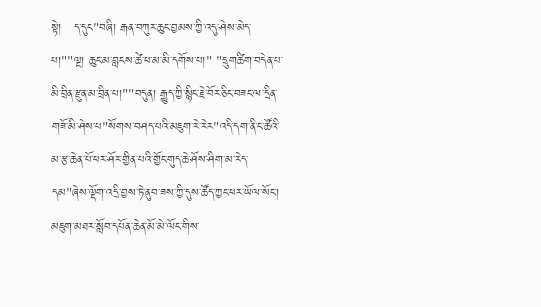སྟེ།   ད་དུང"བཞི། རྒན་བཀུར་ཆུང་བྱམས་ཀྱི་འདུ་ཤེས་མེད་པ།""ལྔ། ཆུང་མ་བླངས་ཚེ་ཕ་མ་མི་དགོས་པ།" "དྲུགཚིག་བདེན་པ་མི་བྲིན་རྫུན་མ་བྲིན་པ།""བདུན། རྒྱུད་ཀྱི་སྙིང་རྗེ་བོར་ཅིང་བཟང་ལ་དྲིན་གཟོ་མི་ཤེས་པ"སོགས་བཤད་པའི་མཇུག་རེ་རེར"འདི་དག་ནི་ང་ཚོའི་མ་རྩ་ཆེན་པོ་ཕར་ཤོར་གྱིན་པའི་གྱོང་གུད་ཆེ་ཤོས་ཤིག་མ་རེད་དམ"ཞེས་ལྡོག་འདྲི་བྱས་ཏེ་ནུབ་ཟས་ཀྱི་དུས་ཚོད་ཀྱང་ཕར་ཡོལ་སོང་།  མཇུག་མཐར་སློབ་དཔོན་ཆེན་མོ་མེ་ལོང་གིས་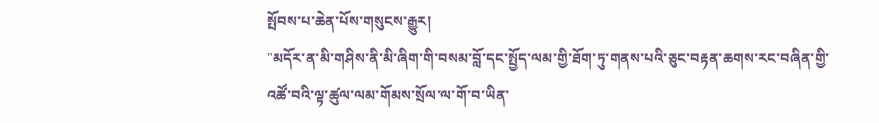སྤོབས་པ་ཆེན་པོས་གསུངས་རྒྱུར།
"མདོར་ན་མི་གཤིས་ནི་མི་ཞིག་གི་བསམ་བློ་དང་སྤྱོད་ལམ་གྱི་ཐོག་ཏུ་གནས་པའི་ཅུང་བརྟན་ཆགས་རང་བཞིན་གྱི་འཚོ་བའི་ལྟ་ཚུལ་ལམ་གོམས་སྲོལ་ལ་གོ་བ་ཡིན་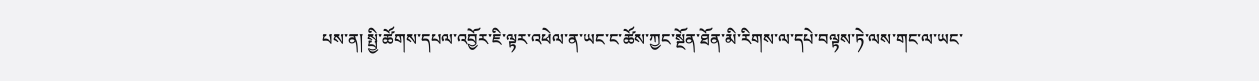པས་ན། སྤྱི་ཚོགས་དཔལ་འབྱོར་ཇི་ལྟར་འཕེལ་ན་ཡང་ང་ཚོས་ཀྱང་སྔོན་ཐོན་མི་རིགས་ལ་དཔེ་བལྟས་ཏེ་ལས་གང་ལ་ཡང་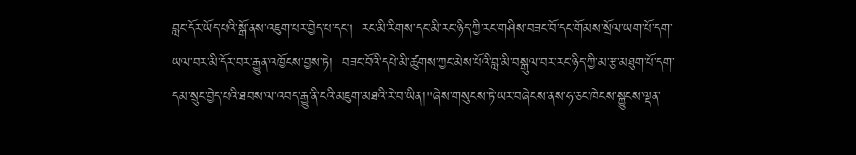བླང་དོར་ཡོད་པའི་སྒོ་ནས་འཇུག་པར་བྱེད་པ་དང།  རང་མི་རིགས་དང་མི་རང་ཉིད་ཀྱི་རང་གཤིས་བཟང་བོ་དང་གོམས་སྲོལ་ཡག་པོ་དག་ཡལ་བར་མི་དོར་བར་རྒྱུན་འཁྱོངས་བྱས་ཏེ།  བཟང་བོའི་དཔེ་མི་ཚུགས་ཀྱང་མེས་པོའི་བླ་མི་བསྒུལ་བར་རང་ཉིད་ཀྱི་མ་རྩ་མཐུག་པོ་དག་དམ་སྲུང་བྱེད་པའི་ཐབས་ལ་འབད་རྒྱུ་ནི་ངའི་མཇུག་མཐའི་རེ་བ་ཡིན།"ཞེས་གསུངས་ཏེ་ཡར་བཞེངས་ནས་ཧ་ཅང་ཁེངས་སྐྱུངས་ལྡན་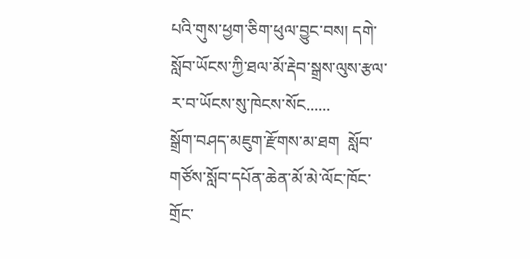པའི་གུས་ཕྱག་ཅིག་ཕུལ་བྱུང་བས། དགེ་སློབ་ཡོངས་ཀྱི་ཐལ་མོ་རྡེབ་སྒྲས་ལུས་རྩལ་ར་བ་ཡོངས་སུ་ཁེངས་སོང......
སྒྲོག་བཤད་མཇུག་རྫོགས་མ་ཐག  སློབ་གཙོས་སློབ་དཔོན་ཆེན་མོ་མེ་ལོང་ཁོང་གྲོང་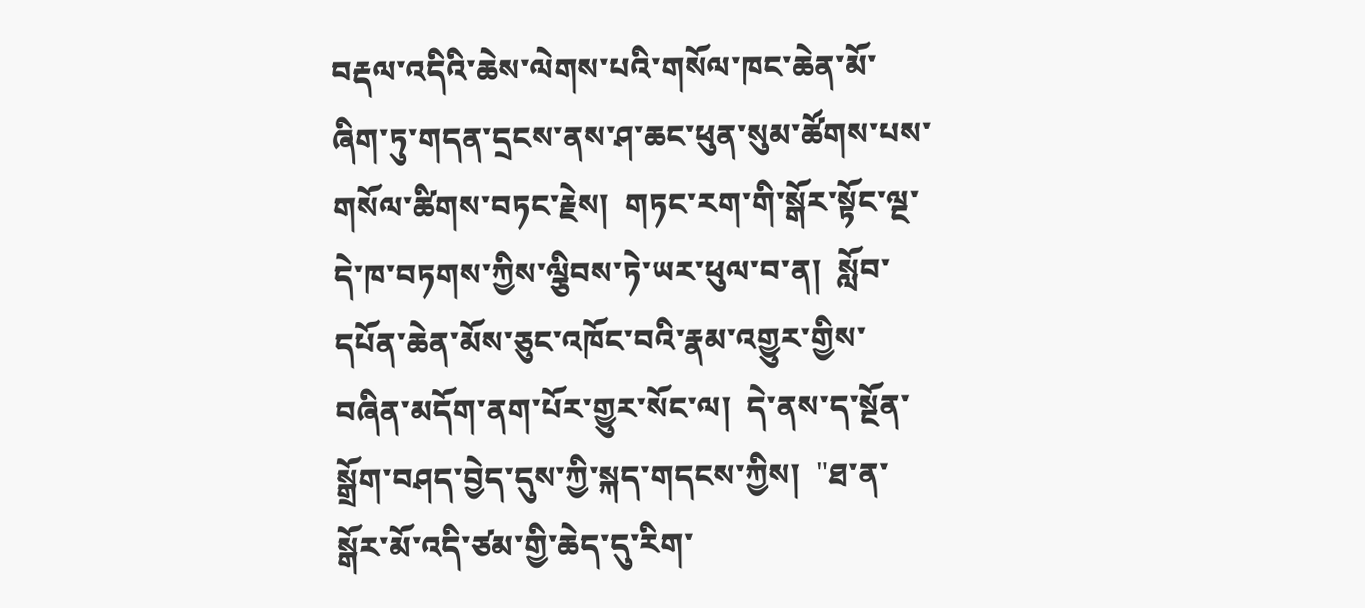བརྡལ་འདིའི་ཆེས་ལེགས་པའི་གསོལ་ཁང་ཆེན་མོ་ཞིག་ཏུ་གདན་དྲངས་ནས་ཤ་ཆང་ཕུན་སུམ་ཚོགས་པས་གསོལ་ཚིགས་བཏང་རྗེས།  གཏང་རག་གི་སྒོར་སྟོང་ལྔ་དེ་ཁ་བཏགས་ཀྱིས་ལྕིབས་ཏེ་ཡར་ཕུལ་བ་ན།  སློབ་དཔོན་ཆེན་མོས་ཅུང་འཁོང་བའི་རྣམ་འགྱུར་གྱིས་བཞིན་མདོག་ནག་པོར་གྱུར་སོང་ལ།  དེ་ནས་ད་སྔོན་སྒྲོག་བཤད་བྱེད་དུས་ཀྱི་སྐད་གདངས་ཀྱིས།  "ཐ་ན་སྒོར་མོ་འདི་ཙམ་གྱི་ཆེད་དུ་རིག་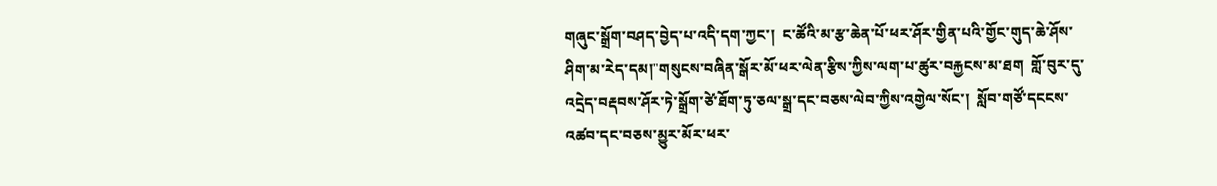གཞུང་སྒྲོག་བཤད་བྱེད་པ་འདི་དག་ཀྱང་།  ང་ཚོའི་མ་རྩ་ཆེན་པོ་ཕར་ཤོར་གྱིན་པའི་གྱོང་གུད་ཆེ་ཤོས་ཤིག་མ་རེད་དམ།"གསུངས་བཞིན་སྒོར་མོ་ཕར་ལེན་རྩིས་ཀྱིས་ལག་པ་ཚུར་བརྐྱངས་མ་ཐག  གློ་བུར་དུ་འདྲེད་བརྡབས་ཤོར་ཏེ་སྒྲོག་ཙེ་ཐོག་ཏུ་ཅལ་སྒྲ་དང་བཅས་ལེབ་ཀྱིས་འགྱེལ་སོང་།  སློབ་གཙོ་དངངས་འཚབ་དང་བཅས་མྱུར་མོར་ཕར་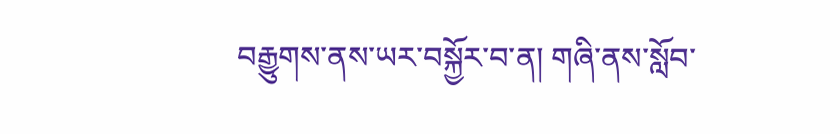བརྒྱུགས་ནས་ཡར་བསྐྱོར་བ་ན། གཞི་ནས་སློབ་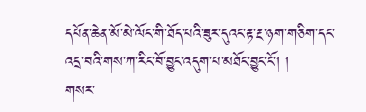དཔོན་ཆེན་མོ་མེ་ལོང་གི་ཐོད་པའི་ཟུར་དུའང་རྟ་རྔ་ཉག་གཅིག་དང་འདྲ་བའི་གས་ཀ་རིང་བོ་བྱུང་འདུག་པ་མཐོང་བྱུང་ངོ་། །
གསར་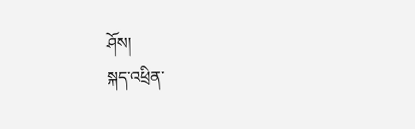ཤོས།
སྐད་འཕྲིན་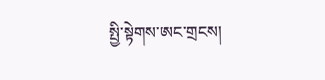སྤྱི་སྟེགས་ཨང་གྲངས།